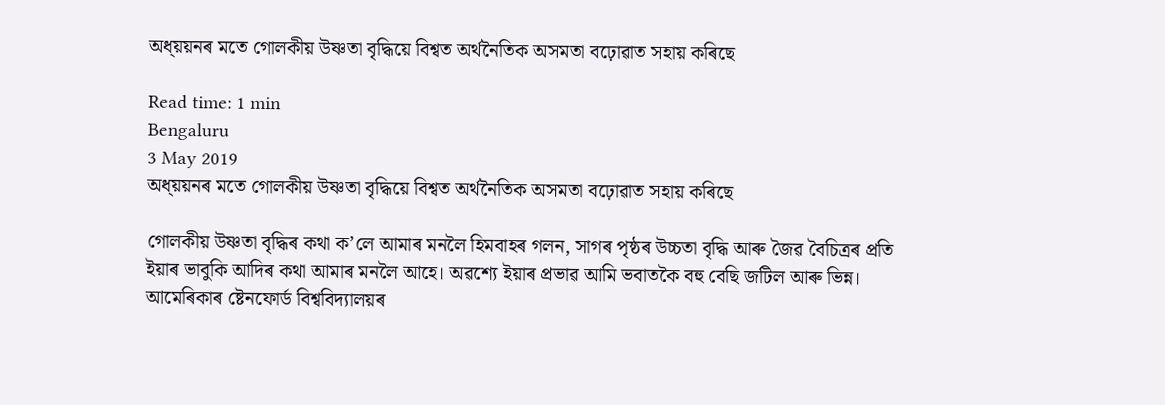অধ্য়য়নৰ মতে গোলকীয় উষ্ণতা বৃদ্ধিয়ে বিশ্বত অর্থনৈতিক অসমতা বঢ়োৱাত সহায় কৰিছে

Read time: 1 min
Bengaluru
3 May 2019
অধ্য়য়নৰ মতে গোলকীয় উষ্ণতা বৃদ্ধিয়ে বিশ্বত অর্থনৈতিক অসমতা বঢ়োৱাত সহায় কৰিছে

গোলকীয় উষ্ণতা বৃদ্ধিৰ কথা ক’লে আমাৰ মনলৈ হিমবাহৰ গলন, সাগৰ পৃষ্ঠৰ উচ্চতা বৃদ্ধি আৰু জৈৱ বৈচিত্ৰৰ প্ৰতি ইয়াৰ ভাবুকি আদিৰ কথা আমাৰ মনলৈ আহে। অৱশ্যে ইয়াৰ প্ৰভাৱ আমি ভবাতকৈ বহু বেছি জটিল আৰু ভিন্ন। আমেৰিকাৰ ষ্টেনফোৰ্ড বিশ্ববিদ্যালয়ৰ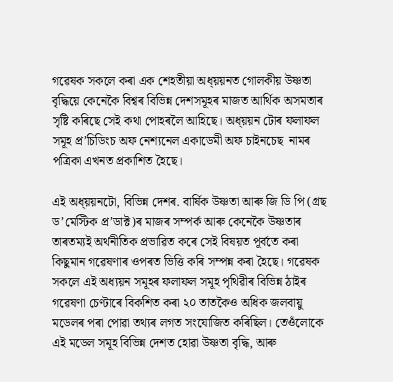গৱেষক সকলে কৰা এক শেহতীয়া অধ্য়য়নত গোলকীয় উষ্ণতা বৃদ্ধিয়ে কেনেকৈ বিশ্বৰ বিভিন্ন দেশসমূহৰ মাজত আৰ্থিক অসমতাৰ সৃষ্টি কৰিছে সেই কথা পোহৰলৈ আহিছে। অধ্য়য়ন টোৰ ফলাফল সমূহ প্ৰ’চিডিংচ অফ নেশ্যনেল একাডেমী অফ চাইনচেছ  নামৰ পত্ৰিকা এখনত প্ৰকাশিত হৈছে।

এই অধ্য়য়নটো, বিভিন্ন দেশৰ. বাৰ্ষিক উষ্ণতা আৰু জি ডি পি (গ্ৰছ ড’মেস্টিক প্ৰ’ডাক্ট)ৰ মাজৰ সম্পৰ্ক আৰু কেনেকৈ উষ্ণতাৰ তাৰতম্যই অৰ্থনীতিক প্ৰভাৱিত কৰে সেই বিষয়ত পূৰ্বতে কৰা কিছুমান গৱেষণাৰ ওপৰত ভিত্তি কৰি সম্পন্ন কৰা হৈছে। গৱেষক সকলে এই অধ্যয়ন সমূহৰ ফলাফল সমূহ পৃথিৱীৰ বিভিন্ন ঠাইৰ গৱেষণা চেণ্টাৰে বিকশিত কৰা ২০ তাতকৈও অধিক জলবায়ু মডেলৰ পৰা পোৱা তথ্যৰ লগত সংযোজিত কৰিছিল। তেওঁলোকে এই মডেল সমূহ বিভিন্ন দেশত হোৱা উষ্ণতা বৃদ্ধি, আৰু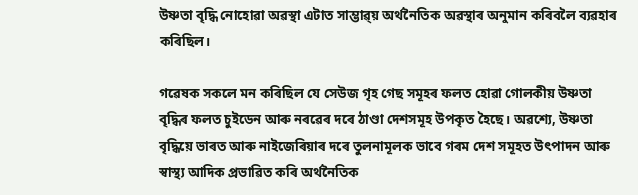উষ্ণতা বৃদ্ধি নোহোৱা অৱস্থা এটাত সাম্ভাৱ্য় অৰ্থনৈতিক অৱস্থাৰ অনুমান কৰিবলৈ ব্যৱহাৰ কৰিছিল।

গৱেষক সকলে মন কৰিছিল যে সেউজ গৃহ গেছ সমূহৰ ফলত হোৱা গোলকীয় উষ্ণতা বৃদ্ধিৰ ফলত চুইডেন আৰু নৰৱেৰ দৰে ঠাণ্ডা দেশসমূহ উপকৃত হৈছে। অৱশ্যে, উষ্ণতা বৃদ্ধিয়ে ভাৰত আৰু নাইজেৰিয়াৰ দৰে তুলনামূলক ভাবে গৰম দেশ সমূহত উৎপাদন আৰু স্বাস্থ্য আদিক প্ৰভাৱিত কৰি অৰ্থনৈতিক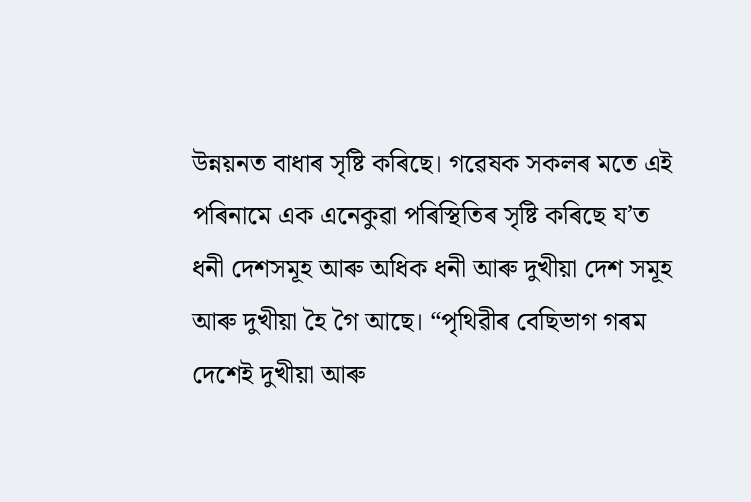উন্নয়নত বাধাৰ সৃষ্টি কৰিছে। গৱেষক সকলৰ মতে এই পৰিনামে এক এনেকুৱা পৰিস্থিতিৰ সৃষ্টি কৰিছে য’ত ধনী দেশসমূহ আৰু অধিক ধনী আৰু দুখীয়া দেশ সমূহ আৰু দুখীয়া হৈ গৈ আছে। “পৃথিৱীৰ বেছিভাগ গৰম দেশেই দুখীয়া আৰু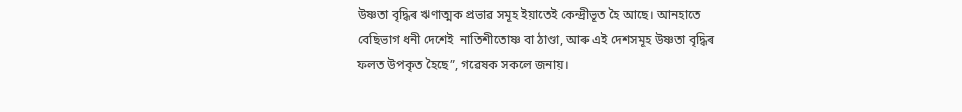উষ্ণতা বৃদ্ধিৰ ঋণাত্মক প্ৰভাৱ সমূহ ইয়াতেই কেন্দ্ৰীভূত হৈ আছে। আনহাতে  বেছিভাগ ধনী দেশেই  নাতিশীতোষ্ণ বা ঠাণ্ডা, আৰু এই দেশসমূহ উষ্ণতা বৃদ্ধিৰ ফলত উপকৃত হৈছে”, গৱেষক সকলে জনায়।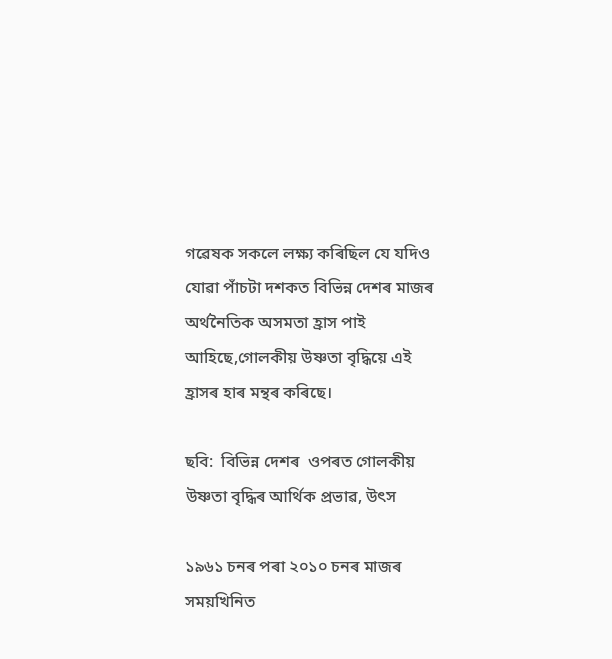গৱেষক সকলে লক্ষ্য কৰিছিল যে যদিও যোৱা পাঁচটা দশকত বিভিন্ন দেশৰ মাজৰ অৰ্থনৈতিক অসমতা হ্ৰাস পাই আহিছে,গোলকীয় উষ্ণতা বৃদ্ধিয়ে এই হ্ৰাসৰ হাৰ মন্থৰ কৰিছে।

ছবি:  বিভিন্ন দেশৰ  ওপৰত গোলকীয় উষ্ণতা বৃদ্ধিৰ আৰ্থিক প্ৰভাৱ, উৎস

১৯৬১ চনৰ পৰা ২০১০ চনৰ মাজৰ সময়খিনিত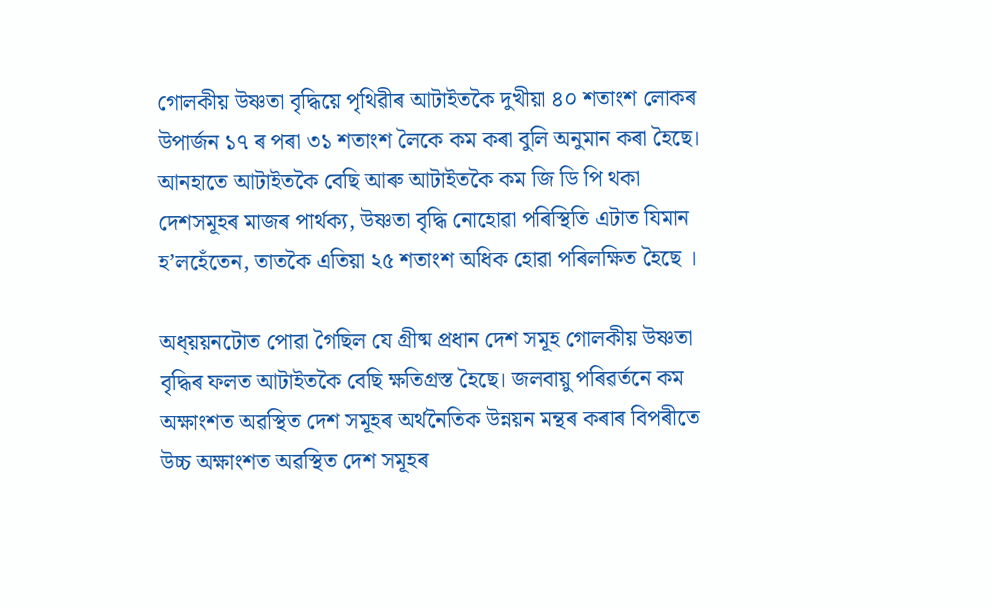গোলকীয় উষ্ণতা বৃদ্ধিয়ে পৃথিৱীৰ আটাইতকৈ দুখীয়া ৪০ শতাংশ লোকৰ উপার্জন ১৭ ৰ পৰা ৩১ শতাংশ লৈকে কম কৰা বুলি অনুমান কৰা হৈছে। আনহাতে আটাইতকৈ বেছি আৰু আটাইতকৈ কম জি ডি পি থকা দেশসমূহৰ মাজৰ পাৰ্থক্য, উষ্ণতা বৃদ্ধি নোহোৱা পৰিস্থিতি এটাত যিমান হ’লহেঁতেন, তাতকৈ এতিয়া ২৫ শতাংশ অধিক হোৱা পৰিলক্ষিত হৈছে ।

অধ্য়য়নটোত পোৱা গৈছিল যে গ্ৰীষ্ম প্ৰধান দেশ সমূহ গোলকীয় উষ্ণতা বৃদ্ধিৰ ফলত আটাইতকৈ বেছি ক্ষতিগ্ৰস্ত হৈছে। জলবায়ু পৰিৱৰ্তনে কম অক্ষাংশত অৱস্থিত দেশ সমূহৰ অৰ্থনৈতিক উন্নয়ন মন্থৰ কৰাৰ বিপৰীতে উচ্চ অক্ষাংশত অৱস্থিত দেশ সমূহৰ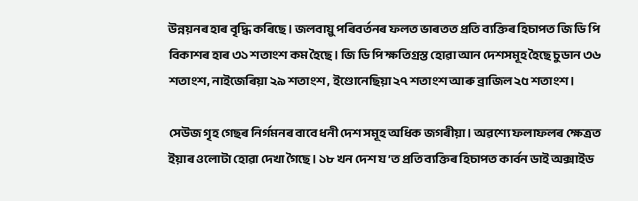উন্নয়নৰ হাৰ বৃদ্ধি কৰিছে। জলবায়ু পৰিবৰ্তনৰ ফলত ভাৰতত প্ৰতি ব্যক্তিৰ হিচাপত জি ডি পি বিকাশৰ হাৰ ৩১ শতাংশ কম হৈছে। জি ডি পি ক্ষতিগ্ৰস্ত হোৱা আন দেশসমূহ হৈছে চুডান ৩৬  শতাংশ, নাইজেৰিয়া ২৯ শতাংশ , ইণ্ডোনেছিয়া ২৭ শতাংশ আৰু ব্ৰাজিল ২৫ শতাংশ।

সেউজ গৃহ গেছৰ নির্গমনৰ বাবে ধনী দেশ সমূহ অধিক জগৰীয়া। অৱশ্যে ফলাফলৰ ক্ষেত্ৰত ইয়াৰ ওলোটা হোৱা দেখা গৈছে। ১৮ খন দেশ য’ত প্ৰতি ব্যক্তিৰ হিচাপত কাৰ্বন ডাই অক্সাইড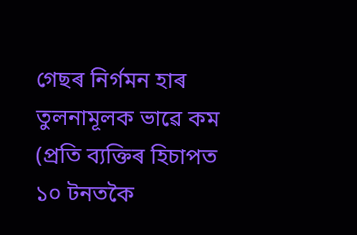গেছৰ নিৰ্গমন হাৰ তুলনামূলক ভাৱে কম (প্ৰতি ব্যক্তিৰ হিচাপত ১০ টনতকৈ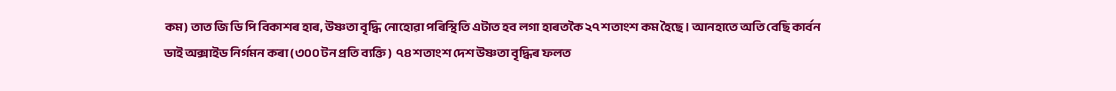কম) তাত জি ডি পি বিকাশৰ হাৰ, উষ্ণতা বৃদ্ধি নোহোৱা পৰিস্থিতি এটাত হব লগা হাৰতকৈ ২৭ শতাংশ কম হৈছে। আনহাতে অতি বেছি কাৰ্বন ডাই অক্সাইড নিৰ্গমন কৰা (৩০০ টন প্ৰতি ব্যক্তি)  ৭৪ শতাংশ দেশ উষ্ণতা বৃদ্ধিৰ ফলত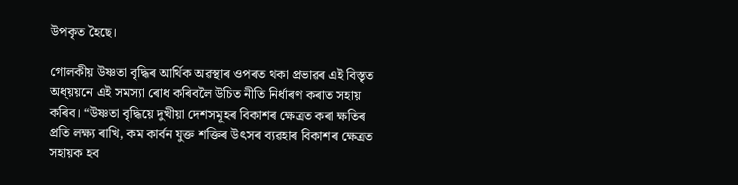উপকৃত হৈছে।

গোলকীয় উষ্ণতা বৃদ্ধিৰ আৰ্থিক অৱস্থাৰ ওপৰত থকা প্ৰভাৱৰ এই বিস্তৃত অধ্য়য়নে এই সমস্যা ৰোধ কৰিবলৈ উচিত নীতি নিৰ্ধাৰণ কৰাত সহায় কৰিব। “উষ্ণতা বৃদ্ধিয়ে দুখীয়া দেশসমূহৰ বিকাশৰ ক্ষেত্ৰত কৰা ক্ষতিৰ প্ৰতি লক্ষ্য ৰাখি, কম কাৰ্বন যুক্ত শক্তিৰ উৎসৰ ব্যৱহাৰ বিকাশৰ ক্ষেত্ৰত সহায়ক হব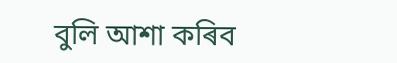বুলি আশা কৰিব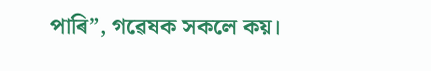পাৰি”, গৱেষক সকলে কয়।